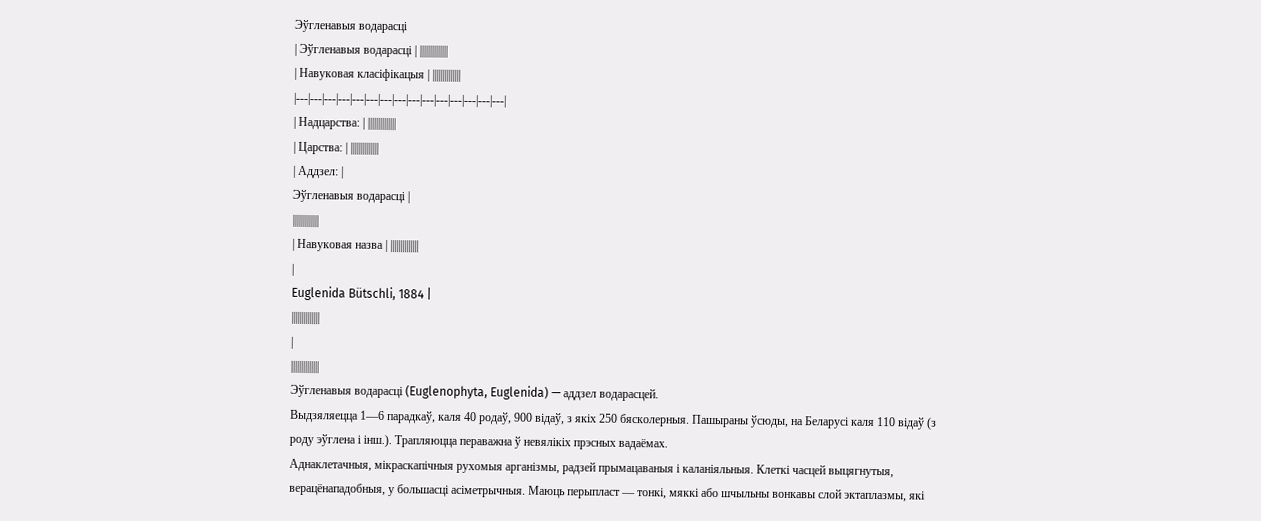Эўгленавыя водарасці
| Эўгленавыя водарасці | ||||||||||||||
| Навуковая класіфікацыя | ||||||||||||||
|---|---|---|---|---|---|---|---|---|---|---|---|---|---|---|
| Надцарства: | ||||||||||||||
| Царства: | ||||||||||||||
| Аддзел: |
Эўгленавыя водарасці |
|||||||||||||
| Навуковая назва | ||||||||||||||
|
Euglenida Bütschli, 1884 |
||||||||||||||
|
||||||||||||||
Эўгленавыя водарасці (Euglenophyta, Euglenida) — аддзел водарасцей.
Выдзяляецца 1—6 парадкаў, каля 40 родаў, 900 відаў, з якіх 250 бясколерныя. Пашыраны ўсюды, на Беларусі каля 110 відаў (з роду эўглена і інш.). Трапляюцца пераважна ў невялікіх прэсных вадаёмах.
Аднаклетачныя, мікраскапічныя рухомыя арганізмы, радзей прымацаваныя і каланіяльныя. Клеткі часцей выцягнутыя, верацёнападобныя, у большасці асіметрычныя. Маюць перыпласт — тонкі, мяккі або шчыльны вонкавы слой эктаплазмы, які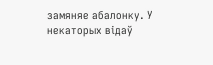замяняе абалонку. У некаторых відаў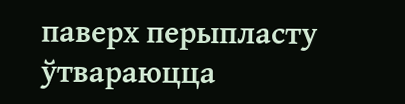паверх перыпласту ўтвараюцца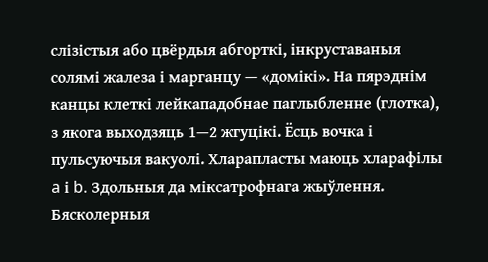слізістыя або цвёрдыя абгорткі, інкруставаныя солямі жалеза і марганцу — «домікі». На пярэднім канцы клеткі лейкападобнае паглыбленне (глотка), з якога выходзяць 1—2 жгуцікі. Ёсць вочка і пульсуючыя вакуолі. Хларапласты маюць хларафілы a і b. Здольныя да міксатрофнага жыўлення. Бясколерныя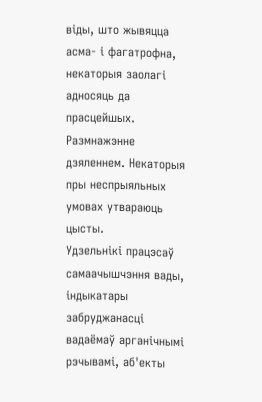віды, што жывяцца асма- і фагатрофна, некаторыя заолагі адносяць да прасцейшых. Размнажэнне дзяленнем. Некаторыя пры неспрыяльных умовах утвараюць цысты.
Удзельнікі працэсаў самаачышчэння вады, індыкатары забруджанасці вадаёмаў арганічнымі рэчывамі, аб'екты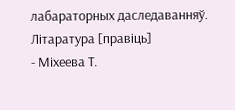лабараторных даследаванняў.
Літаратура [правіць]
- Міхеева Т.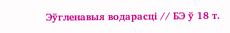Эўгленавыя водарасці // БЭ ў 18 т.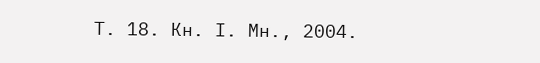Т. 18. Кн. І. Мн., 2004.